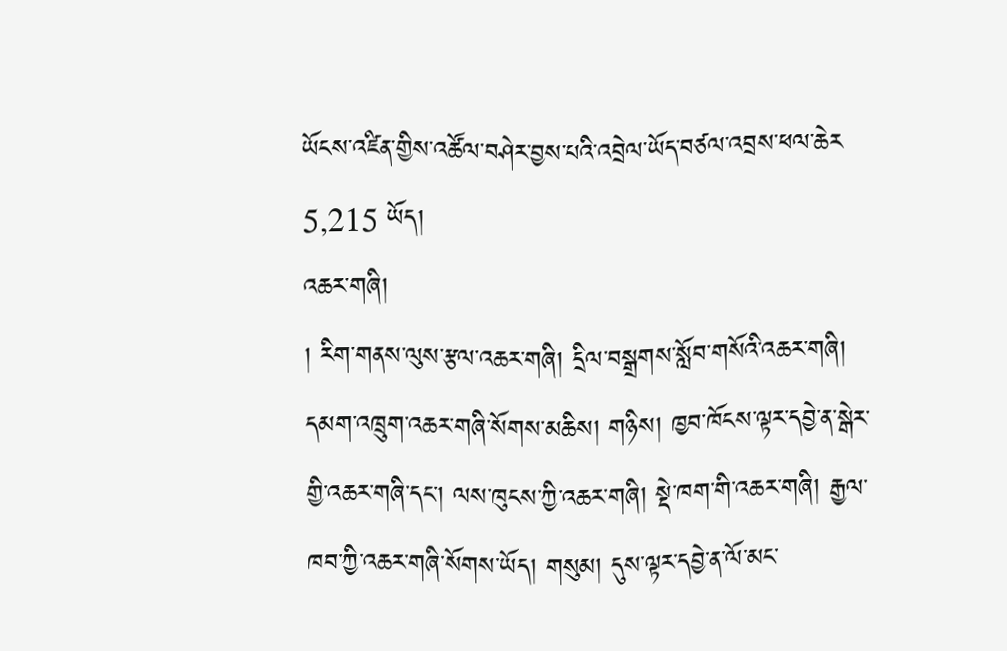ཡོངས་འཛིན་གྱིས་འཚོལ་བཤེར་བྱས་པའི་འབྲེལ་ཡོད་བཙལ་འབྲས་ཕལ་ཆེར 5,215 ཡོད།
འཆར་གཞི།
། རིག་གནས་ལུས་རྩལ་འཆར་གཞི། དྲིལ་བསྒྲགས་སློབ་གསོའི་འཆར་གཞི། དམག་འཁྲུག་འཆར་གཞི་སོགས་མཆིས། གཉིས། ཁྱབ་ཁོངས་ལྟར་དབྱེ་ན་སྒེར་གྱི་འཆར་གཞི་དང་། ལས་ཁུངས་ཀྱི་འཆར་གཞི། སྡེ་ཁག་གི་འཆར་གཞི། རྒྱལ་ཁབ་ཀྱི་འཆར་གཞི་སོགས་ཡོད། གསུམ། དུས་ལྟར་དབྱེ་ན་ལོ་མང་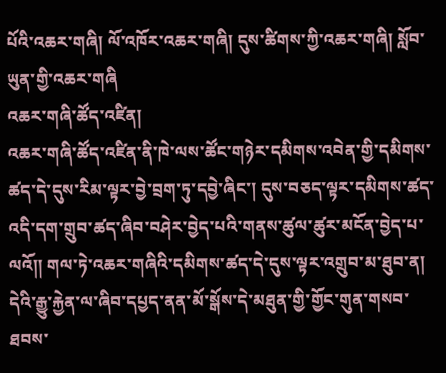པོའི་འཆར་གཞི། ལོ་འཁོར་འཆར་གཞི། དུས་ཚིགས་ཀྱི་འཆར་གཞི། སློབ་ཡུན་གྱི་འཆར་གཞི
འཆར་གཞི་ཚོད་འཛིན།
འཆར་གཞི་ཚོད་འཛིན་ནི་ཁེ་ལས་ཚོང་གཉེར་དམིགས་འབེན་གྱི་དམིགས་ཚད་དེ་དུས་རིམ་ལྟར་བྱེ་བྲག་ཏུ་དབྱེ་ཞིང་། དུས་བཅད་ལྟར་དམིགས་ཚད་འདི་དག་གྲུབ་ཚད་ཞིབ་བཤེར་བྱེད་པའི་གནས་ཚུལ་ཚུར་མངོན་བྱེད་པ་ལའོ༎ གལ་ཏེ་འཆར་གཞིའི་དམིགས་ཚད་དེ་དུས་ལྟར་འགྲུབ་མ་ཐུབ་ན། དེའི་རྒྱུ་རྐྱེན་ལ་ཞིབ་དཔྱད་ནན་མོ་སྒོས་དེ་མཐུན་གྱི་གྱོང་གུན་གསབ་ཐབས་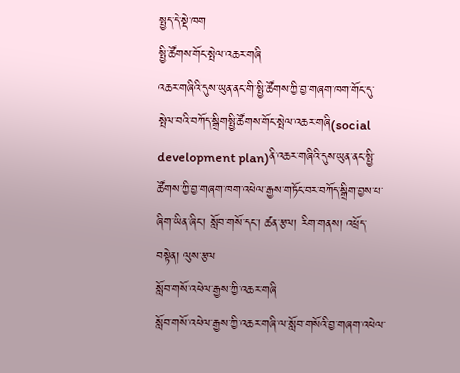སྤྱད་དེ་སྡེ་ཁག
སྤྱི་ཚོགས་གོང་སྤེལ་འཆར་གཞི
འཆར་གཞིའི་དུས་ཡུན་ནང་གི་སྤྱི་ཚོགས་ཀྱི་བྱ་གཞག་ཁག་གོང་དུ་སྤེལ་བའི་བཀོད་སྒྲིགསྤྱི་ཚོགས་གོང་སྤེལ་འཆར་གཞི(social development plan)ནི་འཆར་གཞིའི་དུས་ཡུན་ནང་སྤྱི་ཚོགས་ཀྱི་བྱ་གཞག་ཁག་འཕེལ་རྒྱས་གཏོང་བར་བཀོད་སྒྲིག་བྱས་པ་ཞིག་ཡིན་ཞིང་། སློབ་གསོ་དང་། ཚན་རྩལ། རིག་གནས། འཕྲོད་བསྟེན། ལུས་རྩལ
སློབ་གསོ་འཕེལ་རྒྱས་ཀྱི་འཆར་གཞི
སློབ་གསོ་འཕེལ་རྒྱས་ཀྱི་འཆར་གཞི་ལ་སློབ་གསོའི་བྱ་གཞག་འཕེལ་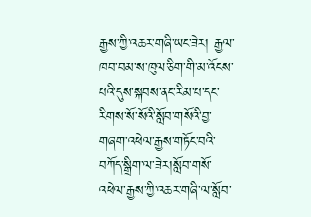རྒྱས་ཀྱི་འཆར་གཞི་ཡང་ཟེར། རྒྱལ་ཁབ་བམ་ས་ཁུལ་ཅིག་གི་མ་འོངས་པའི་དུས་སྐབས་ནང་རིམ་པ་དང་རིགས་སོ་སོའི་སློབ་གསོའི་བྱ་གཞག་འཕེལ་རྒྱས་གཏོང་བའི་བཀོད་སྒྲིག་ལ་ཟེར།སློབ་གསོ་འཕེལ་རྒྱས་ཀྱི་འཆར་གཞི་ལ་སློབ་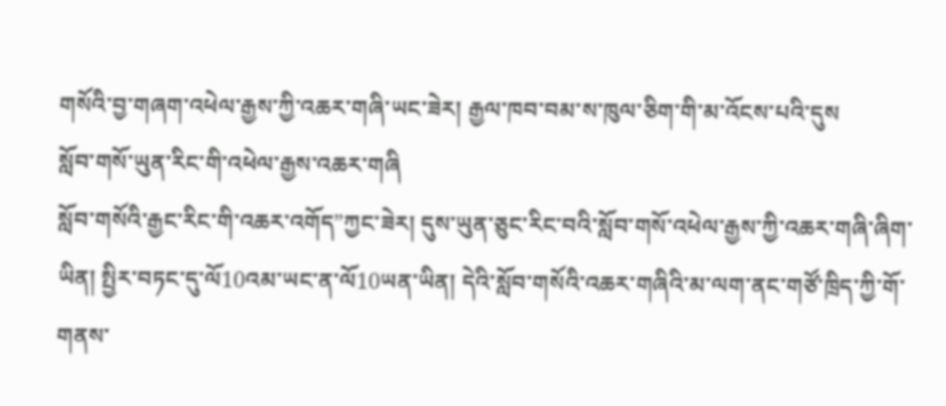གསོའི་བྱ་གཞག་འཕེལ་རྒྱས་ཀྱི་འཆར་གཞི་ཡང་ཟེར། རྒྱལ་ཁབ་བམ་ས་ཁུལ་ཅིག་གི་མ་འོངས་པའི་དུས
སློབ་གསོ་ཡུན་རིང་གི་འཕེལ་རྒྱས་འཆར་གཞི
སློབ་གསོའི་རྒྱང་རིང་གི་འཆར་འགོད”ཀྱང་ཟེར། དུས་ཡུན་ཅུང་རིང་བའི་སློབ་གསོ་འཕེལ་རྒྱས་ཀྱི་འཆར་གཞི་ཞིག་ཡིན། སྤྱིར་བཏང་དུ་ལོ10འམ་ཡང་ན་ལོ10ཡན་ཡིན། དེའི་སློབ་གསོའི་འཆར་གཞིའི་མ་ལག་ནང་གཙོ་ཁྲིད་ཀྱི་གོ་གནས་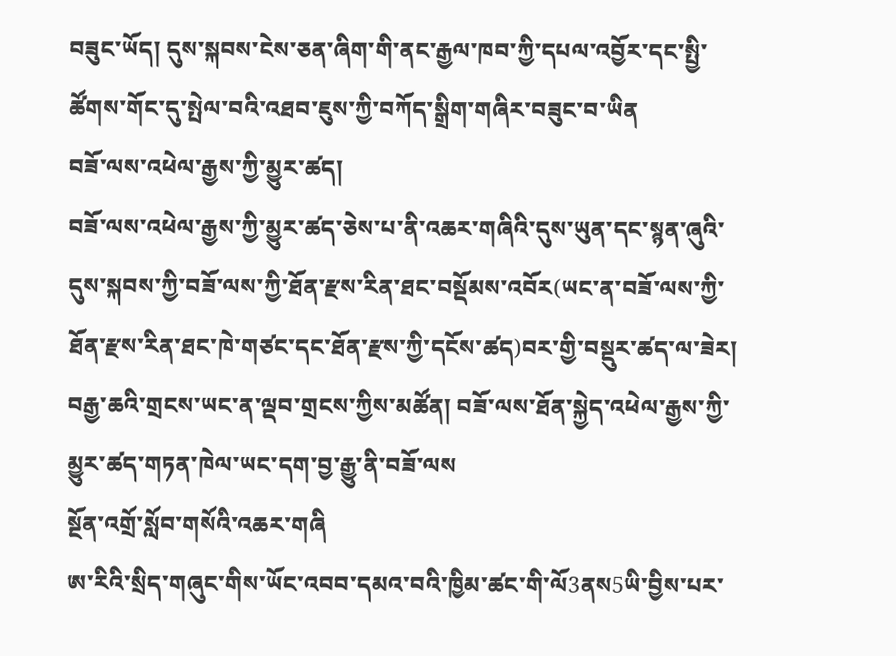བཟུང་ཡོད། དུས་སྐབས་ངེས་ཅན་ཞིག་གི་ནང་རྒྱལ་ཁབ་ཀྱི་དཔལ་འབྱོར་དང་སྤྱི་ཚོགས་གོང་དུ་སྤེལ་བའི་འཐབ་ཇུས་ཀྱི་བཀོད་སྒྲིག་གཞིར་བཟུང་བ་ཡིན
བཟོ་ལས་འཕེལ་རྒྱས་ཀྱི་མྱུར་ཚད།
བཟོ་ལས་འཕེལ་རྒྱས་ཀྱི་མྱུར་ཚད་ཅེས་པ་ནི་འཆར་གཞིའི་དུས་ཡུན་དང་སྙན་ཞུའི་དུས་སྐབས་ཀྱི་བཟོ་ལས་ཀྱི་ཐོན་རྫས་རིན་ཐང་བསྡོམས་འབོར(ཡང་ན་བཟོ་ལས་ཀྱི་ཐོན་རྫས་རིན་ཐང་ཁེ་གཙང་དང་ཐོན་རྫས་ཀྱི་དངོས་ཚད)བར་གྱི་བསྡུར་ཚད་ལ་ཟེར། བརྒྱ་ཆའི་གྲངས་ཡང་ན་ལྡབ་གྲངས་ཀྱིས་མཚོན། བཟོ་ལས་ཐོན་སྐྱེད་འཕེལ་རྒྱས་ཀྱི་མྱུར་ཚད་གཏན་ཁེལ་ཡང་དག་བྱ་རྒྱུ་ནི་བཟོ་ལས
སྔོན་འགྲོ་སློབ་གསོའི་འཆར་གཞི
ཨ་རིའི་སྲིད་གཞུང་གིས་ཡོང་འབབ་དམའ་བའི་ཁྱིམ་ཚང་གི་ལོ3ནས5ཡི་བྱིས་པར་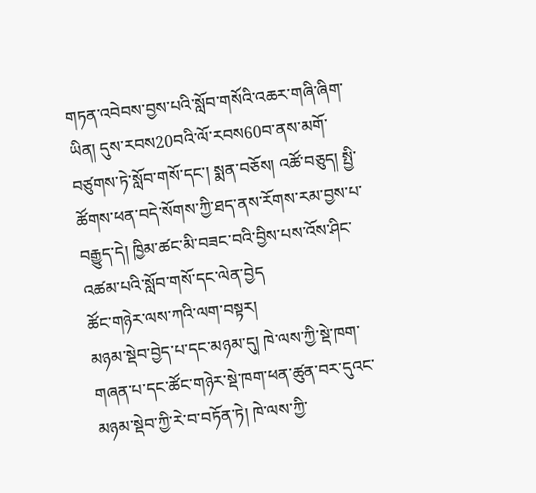གཏན་འབེབས་བྱས་པའི་སློབ་གསོའི་འཆར་གཞི་ཞིག་ཡིན། དུས་རབས20བའི་ལོ་རབས60བ་ནས་མགོ་བཙུགས་ཏེ་སློབ་གསོ་དང་། སྨན་བཅོས། འཚོ་བཅུད། སྤྱི་ཚོགས་ཕན་བདེ་སོགས་ཀྱི་ཐད་ནས་རོགས་རམ་བྱས་པ་བརྒྱུད་དེ། ཁྱིམ་ཚང་མི་བཟང་བའི་བྱིས་པས་འོས་ཤིང་འཚམ་པའི་སློབ་གསོ་དང་ལེན་བྱེད
ཚོང་གཉེར་ལས་ཀའི་ལག་བསྟར།
མཉམ་སྡེབ་བྱེད་པ་དང་མཉམ་དུ། ཁེ་ལས་ཀྱི་སྡེ་ཁག་གཞན་པ་དང་ཚོང་གཉེར་སྡེ་ཁག་ཕན་ཚུན་བར་དུའང་མཉམ་སྡེབ་ཀྱི་རེ་བ་བཏོན་ཏེ། ཁེ་ལས་ཀྱི་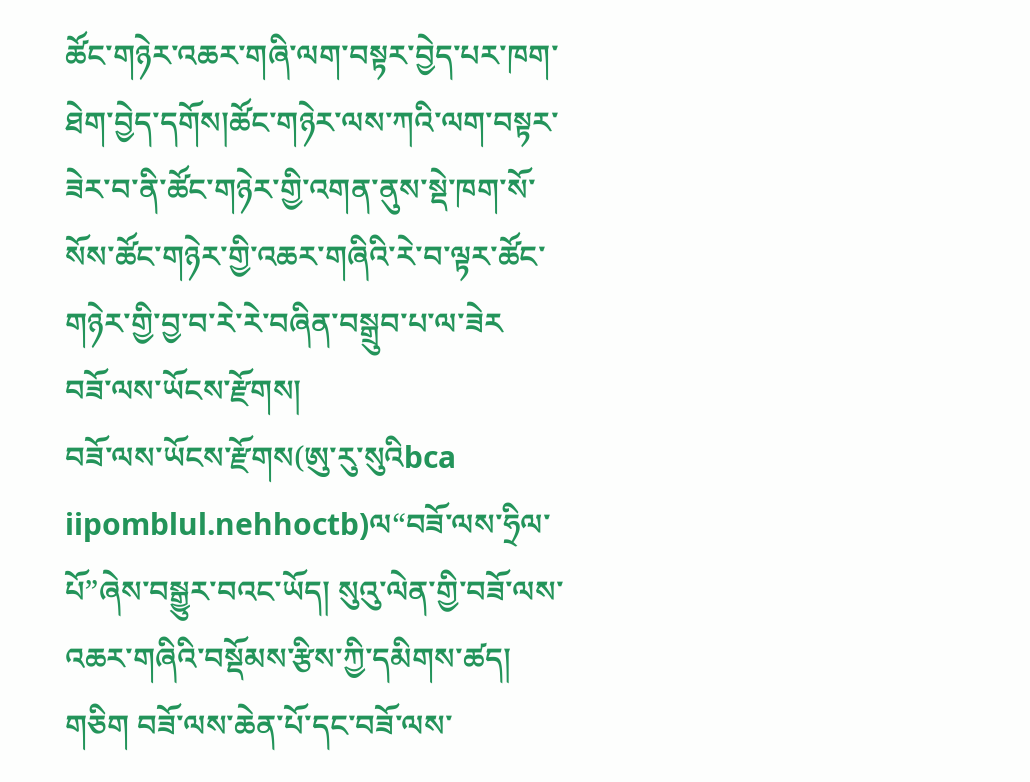ཚོང་གཉེར་འཆར་གཞི་ལག་བསྟར་བྱེད་པར་ཁག་ཐེག་བྱེད་དགོས།ཚོང་གཉེར་ལས་ཀའི་ལག་བསྟར་ཟེར་བ་ནི་ཚོང་གཉེར་གྱི་འགན་ནུས་སྡེ་ཁག་སོ་སོས་ཚོང་གཉེར་གྱི་འཆར་གཞིའི་རེ་བ་ལྟར་ཚོང་གཉེར་གྱི་བྱ་བ་རེ་རེ་བཞིན་བསྒྲུབ་པ་ལ་ཟེར
བཟོ་ལས་ཡོངས་རྫོགས།
བཟོ་ལས་ཡོངས་རྫོགས(ཨུ་རུ་སུའིbca iipomblul.nehhoctb)ལ“བཟོ་ལས་ཧྲིལ་པོ”ཞེས་བསྒྱུར་བའང་ཡོད། སུའུ་ལེན་གྱི་བཟོ་ལས་འཆར་གཞིའི་བསྡོམས་རྩིས་ཀྱི་དམིགས་ཚད། གཅིག བཟོ་ལས་ཆེན་པོ་དང་བཟོ་ལས་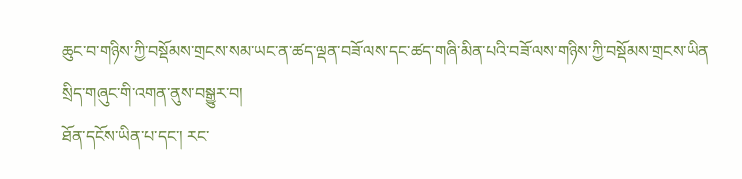ཆུང་བ་གཉིས་ཀྱི་བསྡོམས་གྲངས་སམ་ཡང་ན་ཚད་ལྡན་བཟོ་ལས་དང་ཚད་གཞི་མིན་པའི་བཟོ་ལས་གཉིས་ཀྱི་བསྡོམས་གྲངས་ཡིན
སྲིད་གཞུང་གི་འགན་ནུས་བསྒྱུར་བ།
ཐོན་དངོས་ཡིན་པ་དང་། རང་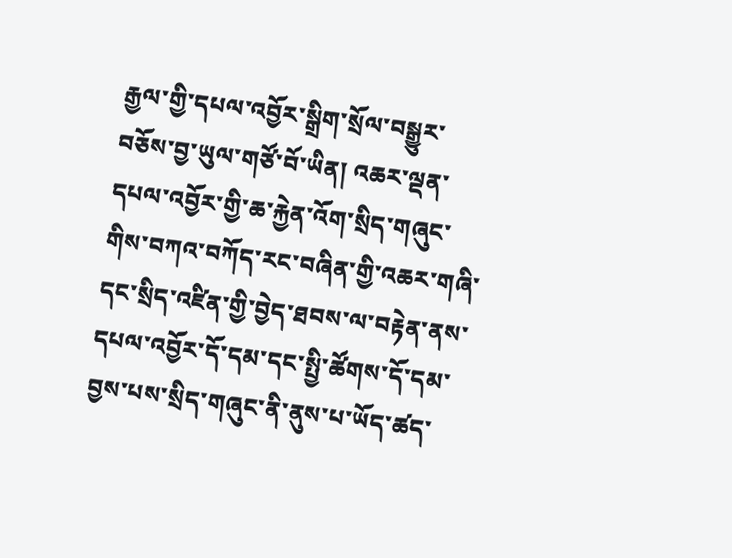རྒྱལ་གྱི་དཔལ་འབྱོར་སྒྲིག་སྲོལ་བསྒྱུར་བཅོས་བྱ་ཡུལ་གཙོ་བོ་ཡིན། འཆར་ལྡན་དཔལ་འབྱོར་གྱི་ཆ་རྐྱེན་འོག་སྲིད་གཞུང་གིས་བཀའ་བཀོད་རང་བཞིན་གྱི་འཆར་གཞི་དང་སྲིད་འཛིན་གྱི་བྱེད་ཐབས་ལ་བརྟེན་ནས་དཔལ་འབྱོར་དོ་དམ་དང་སྤྱི་ཚོགས་དོ་དམ་བྱས་པས་སྲིད་གཞུང་ནི་ནུས་པ་ཡོད་ཚད་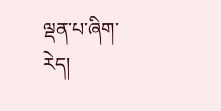ལྡན་པ་ཞིག་རེད།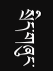སྲིད་གཞུང་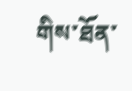གིས་ཐོན་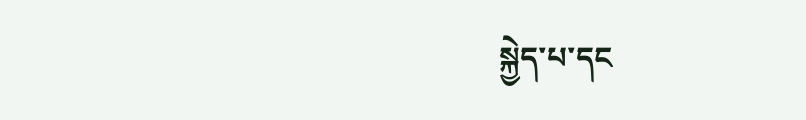སྐྱེད་པ་དང